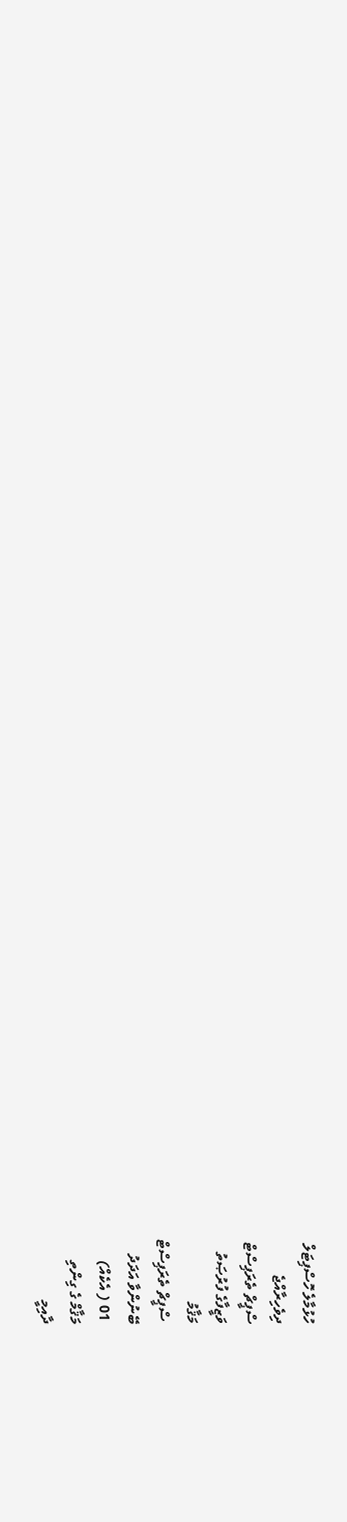ހުޅުމާލެ ހޮސްޕިޓަލް
ދިވެހިރާއްޖެ
ސްޕީޗް ތެރަޕިސްޓް
ވަޒީފާގެ ފުރުޞަތު
މަޤާމު
 ސްޕީޗް ތެރަޕިސްޓް
ބޭނުންވާ އަދަދު
 01 ( އެކެއް)
މަޤާމް ގެ ގިންތި
ދާއިމީ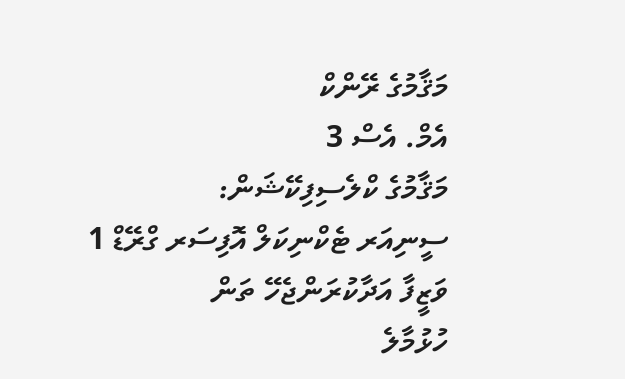މަޤާމުގެ ރޭންކް
އެމް. އެސް 3
މަޤާމުގެ ކްލެސިފިކޭޝަން:
ސީނިއަރ ޓެކްނިކަލް އޮފިސަރ ގްރޭޑް 1
ވަޒީފާ އަދާކުރަންޖެހޭ ތަން
ހުޅުމާލެ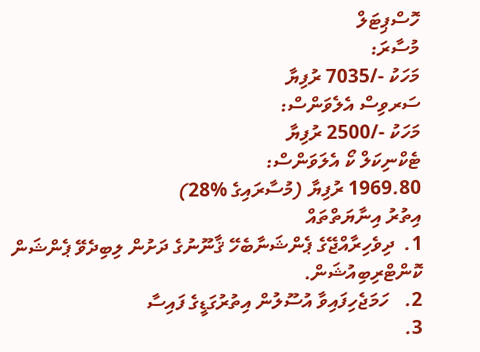ހޮސްޕިޓަލް
މުސާރަ:
މަހަކު -/7035 ރުފިޔާ
ސަރވިސް އެލެވަންސް:
މަހަކު -/2500 ރުފިޔާ
ޓެކްނިކަލް ކޯ އެލަވަންސް:
1969.80 ރުފިޔާ (މުސާރައިގެ %28)
އިތުރު އިނާޔަތްތައް
1.  ދިވެހިރާއްޖޭގެ ޕެންޝަނާބެހޭ ޤާނޫނުގެ ދަށުން ލިބިދެވޭ ޕެންޝަން ކޮންޓްރިބިއުޝަން.
2.   ހަމަޖެހިފައިވާ އުސޫލުން އިތުރުގަޑީގެ ފައިސާ
3.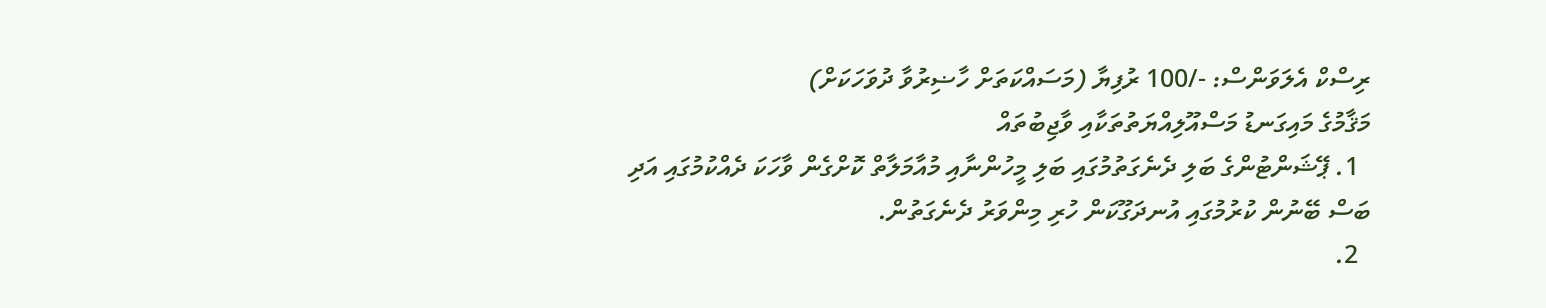ރިސްކް އެލަވަންސް: -/100 ރުފިޔާ (މަސައްކަތަށް ހާޟިރުވާ ދުވަހަކަށް)
މަޤާމުގެ މައިގަނޑު މަސްއޫލިއްޔަތުތަކާއި ވާޖިބުތައް
  1. ޕޭޝަންޓުންގެ ބަލި ދެނެގަތުމުގައި ބަލި މީހުންނާއި މުއާމަލާތް ކޮށްގެން ވާހަކަ ދެއްކުމުގައި އަދި ބަސް ބޭނުން ކުރުމުގައި އުނދަގޫކަން ހުރި މިންވަރު ދެނެގަތުން.
  2.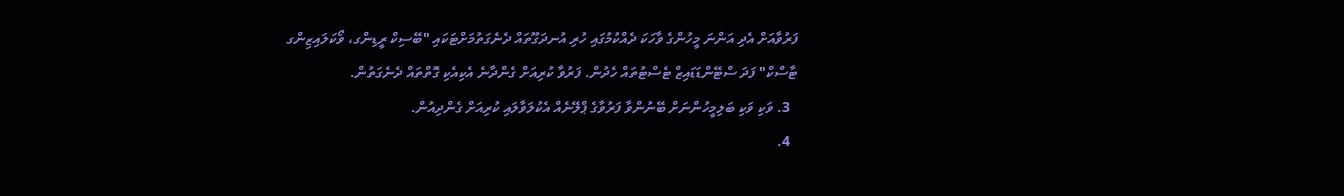ފަރުވާއަށް އެދި އަންނަ މީހުންގެ ވާހަކަ ދެއްކުމުގައި ހުރި އުނދަގޫތައް ދެނެގަތުމަށްޓަކައި "ބޭސިކް ރީޑިންގ، ވޯކަލައިޒިންގ ޓާސްކް" ފަދަ ސްޓޭންޑަޑައިޒް ޓެސްޓުތައް ހެދުން. ފަރުވާ ކުރިއަށް ގެންދާނެ އެކިއެކި ގޮތްތައް ދެނެގަތުން.
  3. ވަކި ވަކި ބަލިމީހުންނަށް ބޭނުންވާ ފަރުވާގެ ޕްލޭނެއް އެކުލަވާލައި ކުރިއަށް ގެންދިއުން.
  4.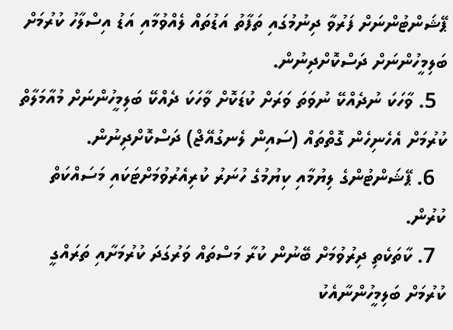ޕޭޝަންޓުންނަށް ފަރުވާ ދިނުމުގައި ތަފާތު އަޑުތައް ލެއްވުމާއި އަޑު އިސްލާހު ކުރުމަށް ބަލިމީހުންނަށް ދަސްކޮށްދިނުން.
  5. ވާހަކަ ނުދެއްކޭ ނުވަތަ ވަރަށް ކުޑަކޮށް ވާހަކަ ދެއްކޭ ބަލިމީހުންނަށް މުއާމަލާތް ކުރުމަށް އެހެނިހެން ގޮތްތައް (ސައިން ލެނގުއޭޖް) ދަސްކޮށްދިނުން.
  6. ޕޭޝަންޓުންގެ ލިޔުމާއި ކިޔުމުގެ ހުނަރު ކުރިއެރުވުމަށްޓަކައި މަސައްކަތް ކުރުން.
  7. ކާތަކެތި ދިރުވުމަށް ބޭނުން ކުރާ މަސްތައް ވަރުގަދަ ކުރުމަށާއި ތަރައްގީ ކުރުމަށް ބަލިމީހުންނާއެކު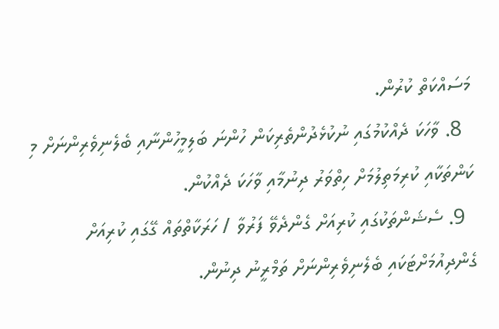މަސައްކަތް ކުރުން.
  8. ވާހަކަ ދެއްކުމުގައި ނުކުޅެދުންތެރިކަން ހުންނަ ބަލިމީހުންނާއި ބެލެނިވެރިންނަށް މި ކަންތަކާއި ކުރިމަތިލުމަށް ހިތްވަރު ދިނުމާއި ވާހަކަ ދެއްކުން.
  9. ސެޝަންތަކުގައި ކުރިއަށް ގެންދެވޭ ފަރުވާ / ހަރަކާތްތައް ގޭގައި ކުރިއަށް ގެންދިއުމަށްޓަކައި ބެލެނިވެރިންނަށް ތަމްރީނު ދިނުން.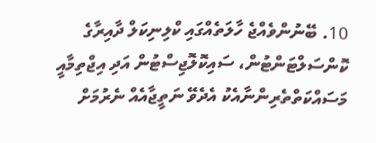10. ބޭނުންވެއްޖެ ހާލަތެއްގައި ކްލިނިކަލް ދާއިރާގެ ކޮންސަލްޓަންޓުން، ސައިކޮލޮޖިސްޓުން އަދި އިޖްތިމާއީ މަސައްކަތްތެރިންނާއެކު އެދެވޭ ނަތީޖާއެއް ނެރުމަށް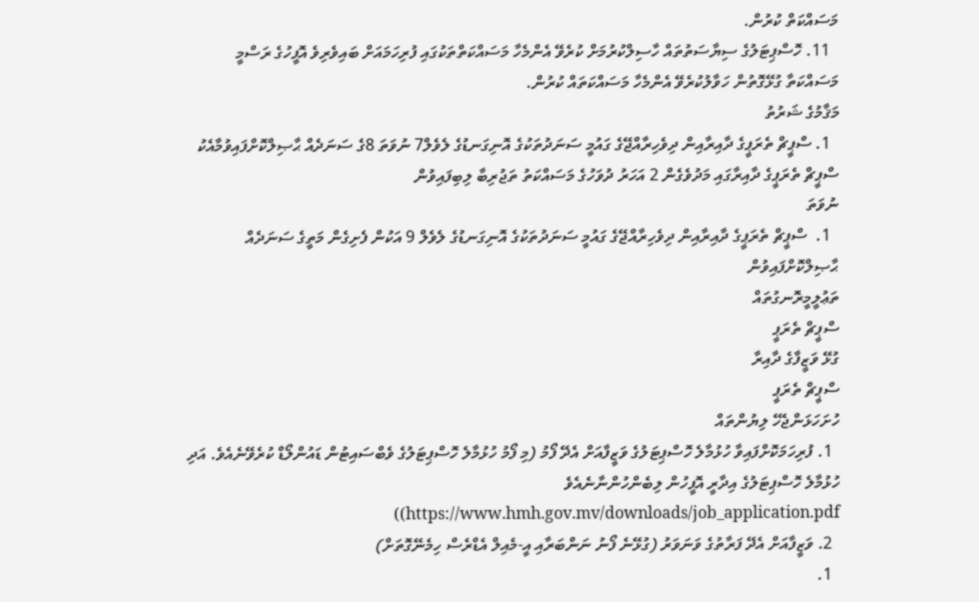މަސައްކަތް ކުރުން.
  11. ހޮސްޕިޓަލުގެ ސިޔާސަތުތައް ހާސިލްކުރުމަށް ކުރެވޭ އެންމެހާ މަސައްކަތްތަކުގައި ފުރިހަމައަށް ބައިވެރިވެ އޮފީހުގެ ރަސްމީ މަސައްކަތާ ގުޅޭގޮތުން ހަވާލުކުރެވޭ އެންމެހާ މަސައްކަތައް ކުރުން.
މަޤާމުގެ ޝަރުތު
  1. ސްޕީޗް ތެރަޕީގެ ދާއިރާއިން ދިވެހިރާއްޖޭގެ ގައުމީ ސަނަދުތަކުގެ އޮނިގަނޑުގެ ލެވެލް7 ނުވަތަ 8ގެ ސަނަދެއް ޙާޞިލްކޮށްފައިވުމާއެކު ސްޕީޗް ތެރަޕީގެ ދާއިރާގައި މަދުވެގެން 2 އަހަރު ދުވަހުގެ މަސައްކަތު ތަޖުރިބާ ލިބިފައިވުން
ނުވަތަ
  1.  ސްޕީޗް ތެރަޕީގެ ދާއިރާއިން ދިވެހިރާއްޖޭގެ ގައުމީ ސަނަދުތަކުގެ އޮނިގަނޑުގެ ލެވެލް 9 އަކުން ފެށިގެން މަތީގެ ސަނަދެއް ޙާޞިލްކޮށްފައިވުން
ތަޢުލީމީރޮނގުތައް
ސްޕީޗް ތެރަޕީ
ގުޅޭ ވަޒީފާގެ ދާއިރާ
ސްޕީޗް ތެރަޕީ
ހުށަހަޅަންޖެހޭ ލިޔުންތައް
  1. ފުރިހަމަކޮށްފައިވާ ހުޅުމާލެ ހޮސްޕިޓަލުގެ ވަޒީފާއަށް އެދޭ ފޯމު (މި ފޯމު ހުޅުމާލެ ހޮސްޕިޓަލުގެ ވެބްސައިޓުން ޑައުންލޯޑް ކުރެވޭނެއެވެ. އަދި ހުޅުމާލެ ހޮސްޕިޓަލުގެ އިދާރީ އޮފީހުން ލިބެންހުންނާނެއެވެ https://www.hmh.gov.mv/downloads/job_application.pdf))
  2. ވަޒީފާއަށް އެދޭ ފަރާތުގެ ވަނަވަރު (ގުޅޭނެ ފޯނު ނަންބަރާއި އީ-މެއިލް އެޑްރެސް ހިމެނޭގޮތަށް)
  1.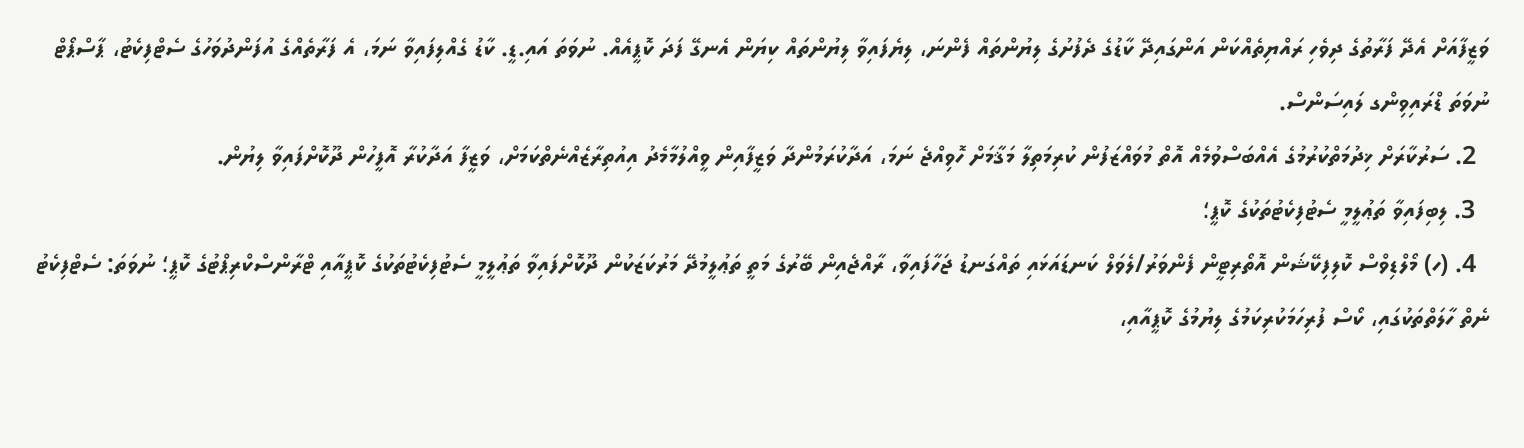ވަޒީފާއަށް އެދޭ ފަރާތުގެ ދިވެހި ރައްޔިތެއްކަން އަންގައިދޭ ކާޑުގެ ދެފުށުގެ ލިޔުންތައް ފެންނަ، ލިޔެފައިވާ ލިޔުންތައް ކިޔަން އެނގޭ ފަދަ ކޮޕީއެއް. ނުވަތަ އައި.ޑީ. ކާޑު ގެއްލިފައިވާ ނަމަ، އެ ފަރާތެއްގެ އުފަންދުވަހުގެ ސެޓްފިކެޓު، ޕާސްޕޯޓް ނުވަތަ ޑްރައިވިންގ ލައިސަންސް.
  2. ސަރުކާރަށް ޚިދުމަތްކުރުމުގެ އެއްބަސްވުމެއް އޮތް މުވައްޒަފުން ކުރިމަތިލާ މަޤާމަށް ހޮވިއްޖެ ނަމަ، އަދާކުރަމުންދާ ވަޒީފާއިން ވީއްލުމާމެދު އިއުތިރާޒެއްނެތްކަމަށް، ވަޒީފާ އަދާކުރާ އޮފީހުން ދޫކޮށްފައިވާ ލިޔުން.
  3. ލިބިފައިވާ ތަޢުލީމީ ސެޓުފިކެޓުތަކުގެ ކޮޕީ؛
  4. (ހ) މޯލްޑިވްސް ކޮލިފިކޭޝަން އޮތޯރިޓީން ފެންވަރު/ލެވަލް ކަނޑައަޅައި ތައްގަނޑު ޖަހާފައިވާ، ރާއްޖެއިން ބޭރުގެ މަތީ ތަޢުލީމުދޭ މަރުކަޒަކުން ދޫކޮށްފައިވާ ތަޢުލީމީ ސެޓުފިކެޓުތަކުގެ ކޮޕީއާއި ޓްރާންސްކްރިޕްޓުގެ ކޮޕީ؛ ނުވަތަ: ސެޓްފިކެޓު ނެތް ހާލަތްތަކުގައި، ކޯސް ފުރިހަމަކުރިކަމުގެ ލިޔުމުގެ ކޮޕީއާއި،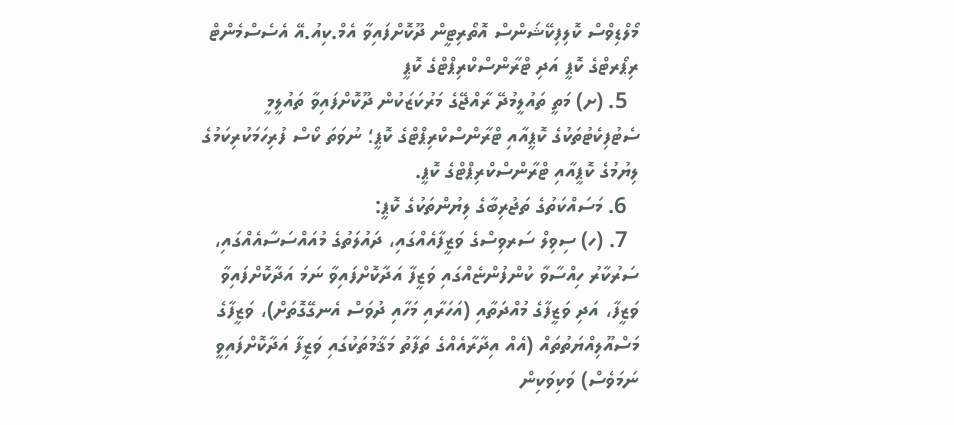މޯލްޑިވްސް ކޮލިފިކޭޝަންސް އޮތޯރިޓީން ދޫކޮށްފައިވާ އެމް.ކިއު.އޭ އެސެސްމެންޓް ރިޕޯރޓްގެ ކޮޕީ އަދި ޓްރާންސްކްރިޕްޓްގެ ކޮޕީ
  5. (ށ) މަތީ ތައުލީމުދޭ ރާއްޖޭގެ މަރުކަޒަކުން ދޫކޮށްފައިވާ ތައުލީމީ ސެޓުފިކެޓުތަކުގެ ކޮޕީއާއި ޓްރާންސްކްރިޕްޓްގެ ކޮޕީ؛ ނުވަތަ ކޯސް ފުރިހަމަކުރިކަމުގެ ލިޔުމުގެ ކޮޕީއާއި ޓްރާންސްކްރިޕްޓްގެ ކޮޕީ.
  6. މަސައްކަތުގެ ތަޖުރިބާގެ ލިޔުންތަކުގެ ކޮޕީ:
  7. (ހ) ސިވިލް ސަރވިސްގެ ވަޒީފާއެއްގައި، ދައުލަތުގެ މުއައްސަސާއެއްގައި، ސަރުކާރު ހިއްސާވާ ކުންފުންޏެއްގައި ވަޒީފާ އަދާކޮށްފައިވާ ނަމަ އަދާކޮށްފައިވާ ވަޒީފާ، އަދި ވަޒީފާގެ މުއްދަތާއި (އަހަރާއި މަހާއި ދުވަސް އެނގޭގޮތަށް)، ވަޒީފާގެ މަސްއޫލިއްޔަތުތައް (އެއް އިދާރާއެއްގެ ތަފާތު މަޤާމުތަކުގައި ވަޒީފާ އަދާކޮށްފައިވީ ނަމަވެސް) ވަކިވަކިން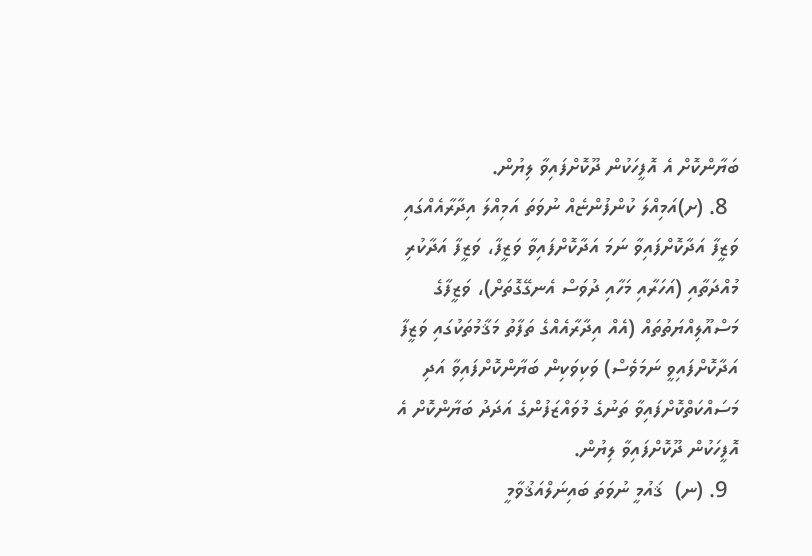ބަޔާންކޮށް އެ އޮފީހަކުން ދޫކޮށްފައިވާ ލިޔުން.
  8. (ށ)އަމިއްލަ ކުންފުންޏެއް ނުވަތަ އަމިއްލަ އިދާރާއެއްގައި ވަޒީފާ އަދާކޮށްފައިވާ ނަމަ އަދާކޮށްފައިވާ ވަޒީފާ، ވަޒީފާ އަދާކުރި މުއްދަތާއި (އަހަރާއި މަހާއި ދުވަސް އެނގޭގޮތަށް)، ވަޒީފާގެ މަސްއޫލިއްޔަތުތައް (އެއް އިދާރާއެއްގެ ތަފާތު މަޤާމުތަކުގައި ވަޒީފާ އަދާކޮށްފައިވީ ނަމަވެސް) ވަކިވަކިން ބަޔާންކޮށްފައިވާ އަދި މަސައްކަތްކޮށްފައިވާ ތަނުގެ މުވައްޒަފުންގެ އަދަދު ބަޔާންކޮށް އެ އޮފީހަކުން ދޫކޮށްފައިވާ ލިޔުން.
  9. (ނ)  ޤައުމީ ނުވަތަ ބައިނަލްއަޤުވާމީ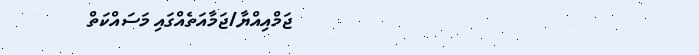ޖަމްއިއްޔާ/ޖަމާއަތެއްގައި މަސައްކަތް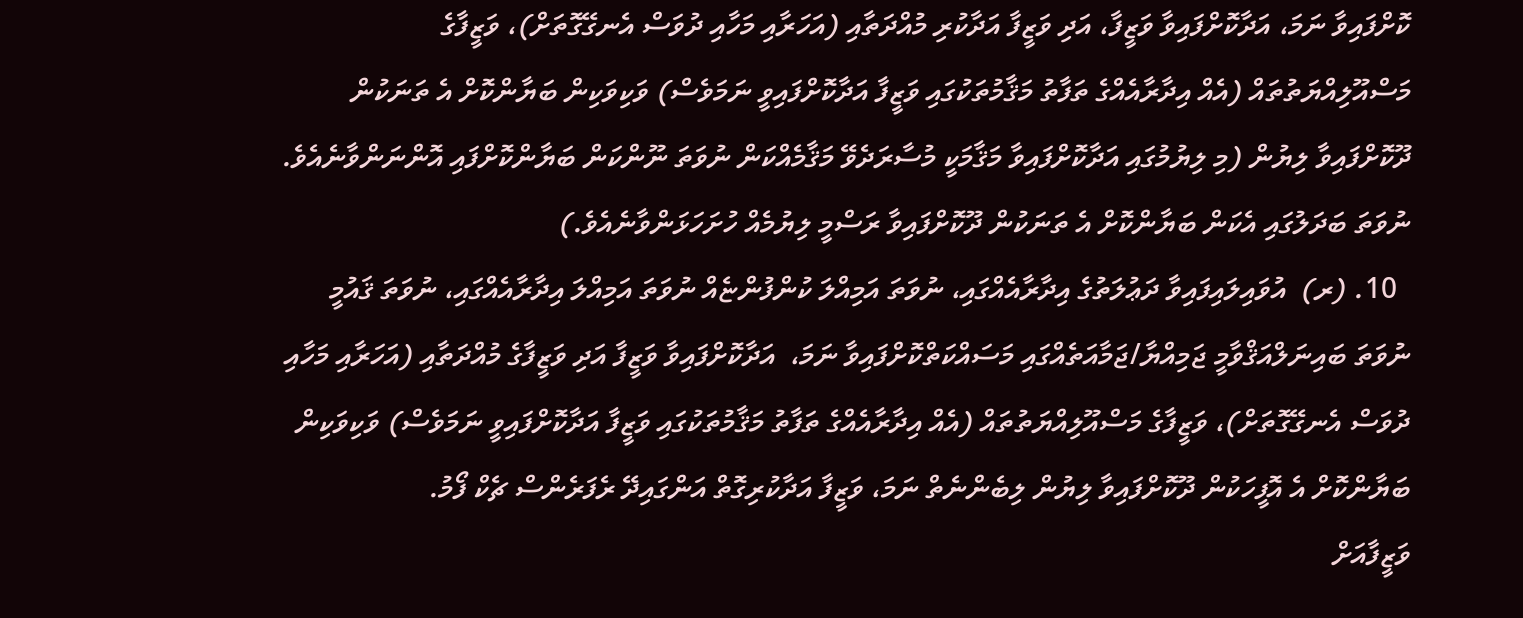ކޮށްފައިވާ ނަމަ، އަދާކޮށްފައިވާ ވަޒީފާ، އަދި ވަޒީފާ އަދާކުރި މުއްދަތާއި (އަހަރާއި މަހާއި ދުވަސް އެނގޭގޮތަށް)، ވަޒީފާގެ މަސްއޫލިއްޔަތުތައް (އެއް އިދާރާއެއްގެ ތަފާތު މަޤާމުތަކުގައި ވަޒީފާ އަދާކޮށްފައިވީ ނަމަވެސް) ވަކިވަކިން ބަޔާންކޮށް އެ ތަނަކުން ދޫކޮށްފައިވާ ލިޔުން (މި ލިޔުމުގައި އަދާކޮށްފައިވާ މަޤާމަކީ މުސާރަދެވޭ މަޤާމެއްކަން ނުވަތަ ނޫންކަން ބަޔާންކޮށްފައި އޮންނަންވާނެއެވެ. ނުވަތަ ބަދަލުގައި އެކަން ބަޔާންކޮށް އެ ތަނަކުން ދޫކޮށްފައިވާ ރަސްމީ ލިޔުމެއް ހުށަހަޅަންވާނެއެވެ.)
  10. (ރ)  އުވައިލައިފައިވާ ދަޢުލަތުގެ އިދާރާއެއްގައި، ނުވަތަ އަމިއްލަ ކުންފުންޏެއް ނުވަތަ އަމިއްލަ އިދާރާއެއްގައި، ނުވަތަ ޤައުމީ ނުވަތަ ބައިނަލްއަޤްވާމީ ޖަމިއްޔާ/ޖަމާއަތެއްގައި މަސައްކަތްކޮށްފައިވާ ނަމަ،  އަދާކޮށްފައިވާ ވަޒީފާ އަދި ވަޒީފާގެ މުއްދަތާއި (އަހަރާއި މަހާއި ދުވަސް އެނގޭގޮތަށް)، ވަޒީފާގެ މަސްއޫލިއްޔަތުތައް (އެއް އިދާރާއެއްގެ ތަފާތު މަޤާމުތަކުގައި ވަޒީފާ އަދާކޮށްފައިވީ ނަމަވެސް) ވަކިވަކިން ބަޔާންކޮށް އެ އޮފީހަކުން ދޫކޮށްފައިވާ ލިޔުން ލިބެންނެތް ނަމަ، ވަޒީފާ އަދާކުރިގޮތް އަންގައިދޭ ރެފަރެންސް ޗެކް ފޯމު.
ވަޒީފާއަށް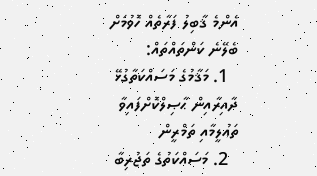އެންމެ ޤާބިލު ފަރާތެއް ހޮވުމަށް ބެލޭނެ ކަންތައްތައް:
  1. މަޤާމުގެ މަސައްކަތާގުޅޭ ދާއިރާއިން ޙާޞިލްކޮށްފައިވާ ތަޢުލީމާއި ތަމްރީން
  2. މަސައްކަތުގެ ތަޖުރިބާ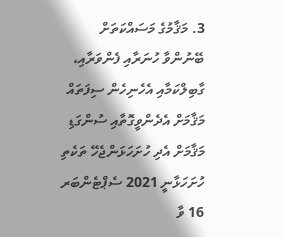3. މަޤާމުގެ މަސައްކަތަށް ބޭނުންވާ ހުނަރާއި ފެންވަރާއި، ގާބިލްކަމާއި އެހެނިހެން ސިފަތައް
މަޤާމަށް އެދެންވީގޮތާއި ސުންގަޑި
މަޤާމަށް އެދި ހުށަހަޅަންޖެހޭ ތަކެތި ހުށަހަޅާނީ 2021 ސެޕްޓެންބަރ 16 ވާ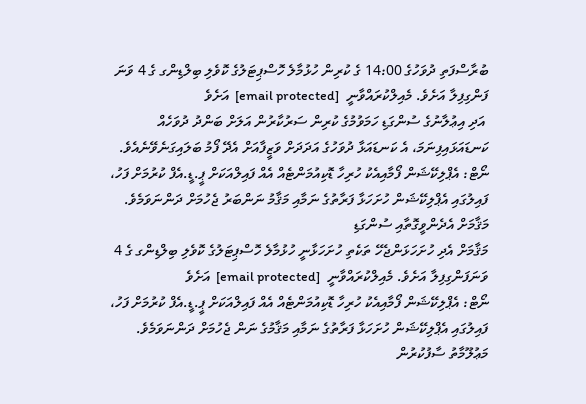ބުރާސްފަތި ދުވަހުގެ 14:00 ގެ ކުރިން ހުޅުމާލެ ހޮސްޕިޓަލުގެ ކޮވެލި ބިލްޑިންގ ގެ 4 ވަނަ ފަންގިފިލާ އަށެވެ. މެއިލްކުރައްވާނީ  [email protected]  އަށެވެ
 އަދި އިޢުލާނުގެ ސުންގަޑި ހަމަވުމުގެ ކުރިން ސަރުކާރުން އަލަށް ބަންދު ދުވަހެއް ކަނޑައަޅައިފިނަމަ، އެ ކަނޑައަޅާ ދުވަހުގެ އަދަދަށް ވަޒީފާއަށް އެދޭ ފޯމު ބަލައިގަނެވޭނެއެވެ.
ނޯޓް: އެޕްލިކޭޝަން ފޯމާއިއެކު ހުރިހާ ޑޮކިއުމަންޓެއް އެއް ފައިލްއަކަށް ޕީ.ޑީ.އެފް ކުރުމަށް ފަހު، ފައިލުގައި އެޕްލިކޭޝަން ހުށަހަޅާ ފަރާތުގެ ނަމާއި މަޤާމު ނަންބަރު ޖެހުމަށް ދަންނަވަމެވެ.
މަޤާމަށް އެދެންވީގޮތާއި ސުންގަޑި
މަޤާމަށް އެދި ހުށަހަޅަންޖެހޭ ތަކެތި ހުށަހަޅާނީ ހުޅުމާލެ ހޮސްޕިޓަލުގެ ކޮވެލި ބިލްޑިންގ ގެ 4 ވަނަފަންގިފިލާ އަށެވެ. މެއިލްކުރައްވާނީ  [email protected]  އަށެވެ
ނޯޓް: އެޕްލިކޭޝަން ފޯމާއިއެކު ހުރިހާ ޑޮކިއުމަންޓެއް އެއް ފައިލްއަކަށް ޕީ.ޑީ.އެފް ކުރުމަށް ފަހު، ފައިލުގައި އެޕްލިކޭޝަން ހުށަހަޅާ ފަރާތުގެ ނަމާއި މަޤާމުގެ ނަން ޖެހުމަށް ދަންނަވަމެވެ.
މަޢުލޫމާތު ސާފުކުރުން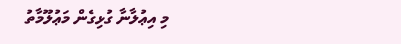މި އިޢުލާނާ ގުޅިގެން މަޢުލޫމާތު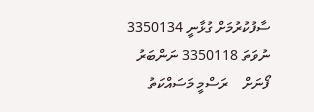ސާފުކުރުމަށް ގުޅާނީ 3350134 ނުވަތަ 3350118 ނަންބަރު ފޯނަށް    ރަސްމީ މަސައްކަތު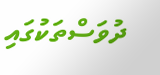ދުވަސްތަކުގައި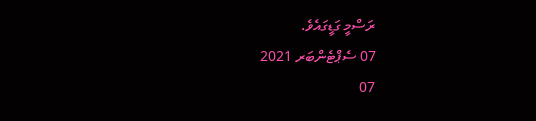ރަސްމީ ގަޑީގައެވެ.
07 ސެޕްޓެންބަރ 2021
07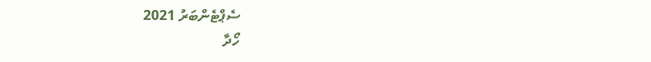ސެޕްޓެންބަރު 2021
ހޯދާ